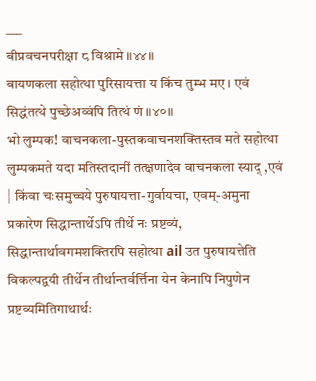___
बीप्रवचनपरीक्षा ८ विश्रामे ॥४४॥
बायणकला सहोत्था पुरिसायत्ता य किंच तुम्भ मए । एवं सिद्धंतत्थे पुच्छेअव्वंपि तित्थं णं ॥४०॥
भो लुम्पक! वाचनकला-पुस्तकवाचनशक्तिस्तव मते सहोत्था लुम्पकमते यदा मतिस्तदानीं तत्क्षणादेव वाचनकला स्याद् ,एवं | किंवा चःसमुच्चये पुरुषायत्ता-गुर्वायचा, एवम्-अमुना प्रकारेण सिद्धान्तार्थेऽपि तीर्थे नः प्रष्टव्यं, सिद्धान्तार्थावगमशक्तिरपि सहोत्था ail उत पुरुषायत्तेति विकल्पद्वयी तीर्थेन तीर्थान्तर्वर्त्तिना येन केनापि निपुणेन प्रष्टव्यमितिगाथार्थः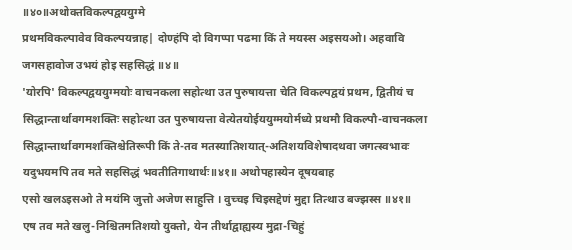॥४०॥अथोक्तविकल्पद्वययुग्मे
प्रथमविकल्पावेव विकल्पयन्नाह| दोण्हंपि दो विगप्पा पढमा किं ते मयस्स अइसयओ। अहवावि जगसहावोज उभयं होइ सहसिद्धं ॥४॥
'योरपि' विकल्पद्वययुग्मयोः वाचनकला सहोत्था उत पुरुषायत्ता चेति विकल्पद्वयं प्रथम, द्वितीयं च सिद्धान्तार्थावगमशक्तिः सहोत्था उत पुरुषायत्ता वेत्येतयोईययुग्मयोर्मध्ये प्रथमौ विकल्पौ-वाचनकला सिद्धान्तार्थावगमशक्तिश्चेतिरूपी किं ते-तव मतस्यातिशयात्-अतिशयविशेषादथवा जगत्स्वभावः यदुभयमपि तव मते सहसिद्धं भवतीतिगाथार्थः॥४१॥ अथोपहास्येन दूषयबाह
एसो खलऽइसओ ते मयंमि जुत्तो अजेण साहुत्ति । वुच्चइ चिइसद्देणं मुद्दा तित्थाउ बज्झस्स ॥४१॥
एष तव मते खलु-निश्चितमतिशयो युक्तो, येन तीर्थाद्वाह्यस्य मुद्रा-चिहुं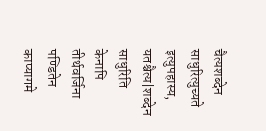चैत्यशब्देन साधुरित्युच्यते इत्युपहास्य, यतश्चैत्य|शब्देन साधुरिति केनापि तीर्थवर्जिना पण्डितेन काप्यागमे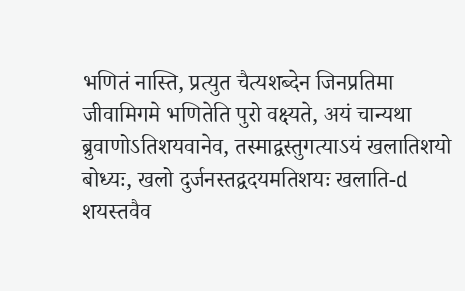भणितं नास्ति, प्रत्युत चैत्यशब्देन जिनप्रतिमा जीवामिगमे भणितेति पुरो वक्ष्यते, अयं चान्यथा ब्रुवाणोऽतिशयवानेव, तस्माद्वस्तुगत्याऽयं खलातिशयो बोध्यः, खलो दुर्जनस्तद्वदयमतिशयः खलाति-d शयस्तवैव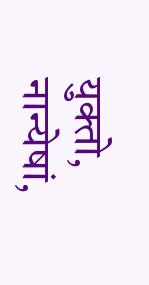युक्तो, नान्येषां,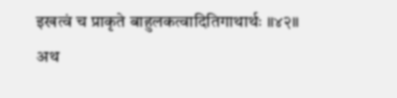इखत्वं च प्राकृते बाहुलकत्वादितिगाथार्थः ॥४२॥ अथ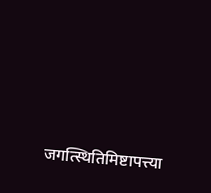जगत्स्थितिमिष्टापत्त्या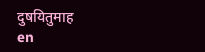दुषयितुमाह
en